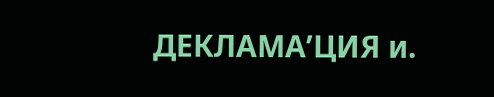ДЕКЛАМА’ЦИЯ и.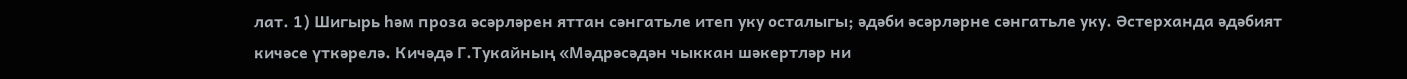лат. 1) Шигырь һәм проза әсәрләрен яттан сәнгатьле итеп уку осталыгы; әдәби әсәрләрне сәнгатьле уку. Әстерханда әдәбият кичәсе үткәрелә. Кичәдә Г.Тукайның «Мәдрәсәдән чыккан шәкертләр ни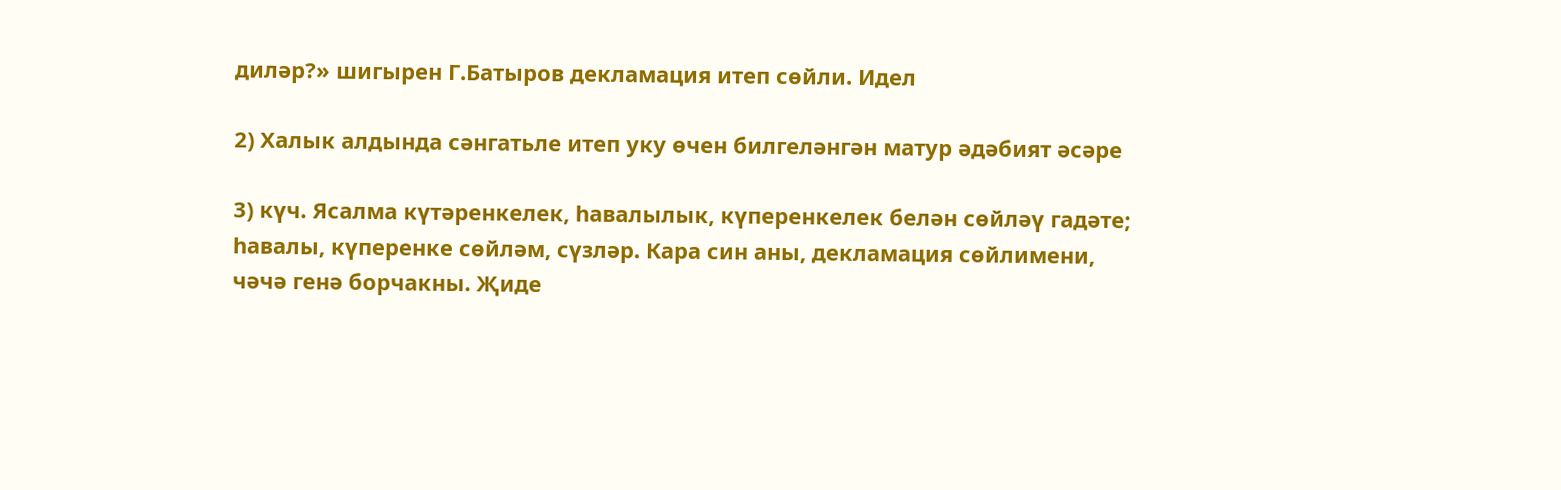диләр?» шигырен Г.Батыров декламация итеп сөйли. Идел

2) Халык алдында сәнгатьле итеп уку өчен билгеләнгән матур әдәбият әсәре

3) күч. Ясалма күтәренкелек, һавалылык, күперенкелек белән сөйләү гадәте; һавалы, күперенке сөйләм, сүзләр. Кара син аны, декламация сөйлимени, чәчә генә борчакны. Җиде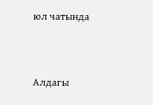юл чатында



Алдагы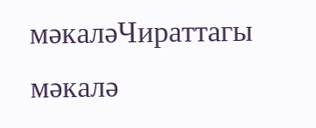мәкаләЧираттагы мәкалә